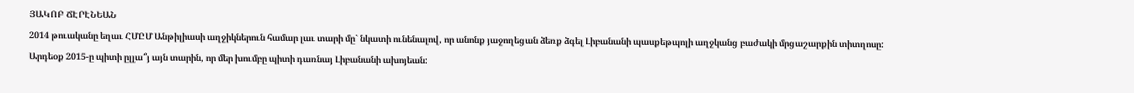ՅԱԿՈԲ ՃԷՐԷՆԵԱՆ
2014 թուականը եղաւ ՀՄԸՄ Անթիլիասի աղջիկներուն համար լաւ տարի մը` նկատի ունենալով, որ անոնք յաջողեցան ձեռք ձգել Լիբանանի պասքեթպոլի աղջկանց բաժակի մրցաշարքին տիտղոսը:
Արդեօք 2015-ը պիտի ըլլա՞յ այն տարին, որ մեր խումբը պիտի դառնայ Լիբանանի ախոյեան: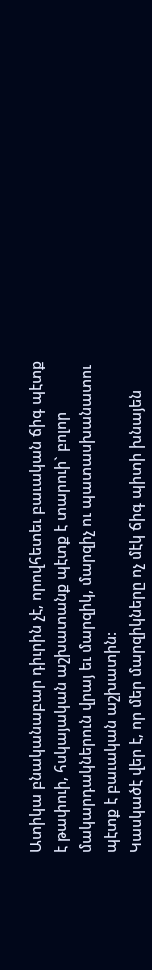Ատիկա բնականաբար դիւրին չէ, որովհետեւ բաւական ճիգ պէտք է թափուի, հսկայական աշխատանք պէտք է տարուի` բոլոր մակարդակներուն վրայ եւ մարզիկ, մարզիչ ու պատասխանատու պէտք է բաւական աշխատին:
Կասկածէ վեր է, որ մեր մարզիկները ոչ մէկ ճիգ պիտի խնայեն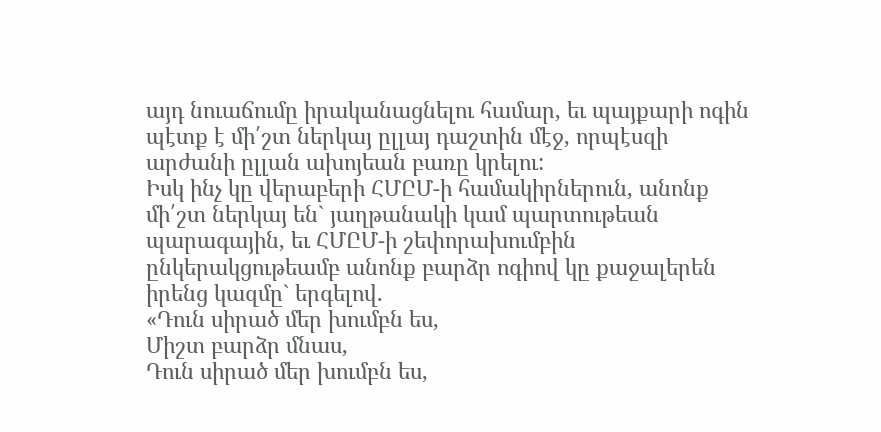այդ նուաճումը իրականացնելու համար, եւ պայքարի ոգին պէտք է մի՛շտ ներկայ ըլլայ դաշտին մէջ, որպէսզի արժանի ըլլան ախոյեան բառը կրելու:
Իսկ ինչ կը վերաբերի ՀՄԸՄ-ի համակիրներուն, անոնք մի՛շտ ներկայ են` յաղթանակի կամ պարտութեան պարագային, եւ ՀՄԸՄ-ի շեփորախումբին ընկերակցութեամբ անոնք բարձր ոգիով կը քաջալերեն իրենց կազմը` երգելով.
«Դուն սիրած մեր խումբն ես,
Միշտ բարձր մնաս,
Դուն սիրած մեր խումբն ես,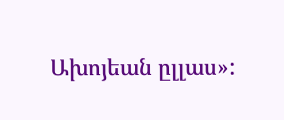Ախոյեան ըլլաս»: